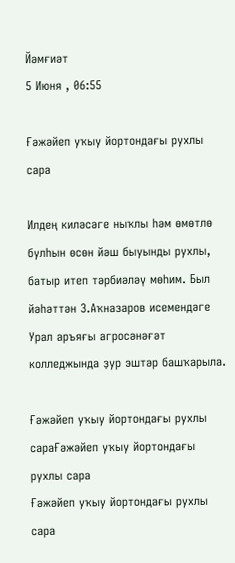Йәмғиәт
5 Июня , 06:55

Ғәжәйеп уҡыу йортондағы рухлы сара

Илдең киләсәге ныҡлы һәм өмөтлө булһын өсөн йәш быуынды рухлы, батыр итеп тәрбиәләү мөһим. Был йәһәттән З.Аҡназаров исемендәге Урал аръяғы агросәнәғәт колледжында ҙур эштәр башҡарыла.

Ғәжәйеп уҡыу йортондағы рухлы сараҒәжәйеп уҡыу йортондағы рухлы сара
Ғәжәйеп уҡыу йортондағы рухлы сара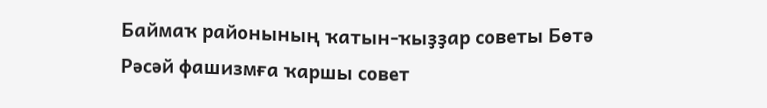Баймаҡ районының ҡатын-ҡыҙҙар советы Бөтә Рәсәй фашизмға ҡаршы совет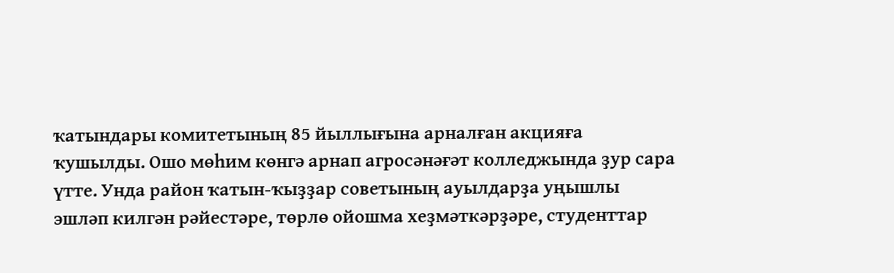ҡатындары комитетының 85 йыллығына арналған акцияға ҡушылды. Ошо мөһим көнгә арнап агросәнәғәт колледжында ҙур сара үтте. Унда район ҡатын-ҡыҙҙар советының ауылдарҙа уңышлы эшләп килгән рәйестәре, төрлө ойошма хеҙмәткәрҙәре, студенттар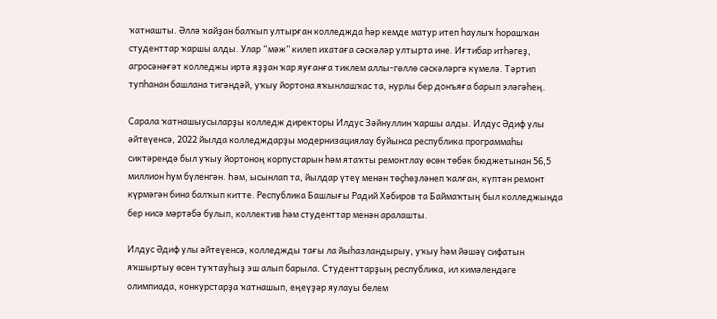ҡатнашты. Әллә ҡайҙан балҡып ултырған колледжда һәр кемде матур итеп һаулыҡ һорашҡан студенттар ҡаршы алды. Улар “мәж” килеп ихатаға сәскәләр ултырта ине. Иғтибар итһәгеҙ, агросәнәғәт колледжы иртә яҙҙан ҡар яуғанға тиклем аллы-гөллө сәскәләргә күмелә. Тәртип тупһанан башлана тигәндәй, уҡыу йортона яҡынлашҡас та, нурлы бер донъяға барып эләгәһең.

Сарала ҡатнашыусыларҙы колледж директоры Илдус Зәйнуллин ҡаршы алды. Илдус Әдиф улы әйтеүенсә, 2022 йылда колледждарҙы модернизациялау буйынса республика программаһы сиктәрендә был уҡыу йортоноң корпустарын һәм ятаҡты ремонтлау өсөн төбәк бюджетынан 56,5 миллион һум бүленгән. Һәм, ысынлап та, йылдар үтеү менән төҫһөҙләнеп ҡалған, күптән ремонт күрмәгән бина балҡып китте. Республика Башлығы Радий Хәбиров та Баймаҡтың был колледжында бер нисә мәртәбә булып, коллектив һәм студенттар менән аралашты.

Илдус Әдиф улы әйтеүенсә, колледжды тағы ла йыһазландырыу, уҡыу һәм йәшәү сифатын яҡшыртыу өсөн туҡтауһыҙ эш алып барыла. Студенттарҙың республика, ил кимәлендәге олимпиада, конкурстарҙа ҡатнашып, еңеүҙәр яулауы белем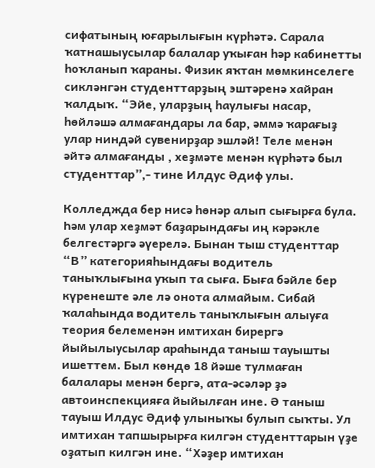сифатының юғарылығын күрһәтә. Сарала ҡатнашыусылар балалар уҡыған һәр кабинетты һоҡланып ҡараны. Физик яҡтан мөмкинселеге сикләнгән студенттарҙың эштәренә хайран ҡалдыҡ. “Эйе, уларҙың һаулығы насар, һөйләшә алмағандары ла бар, әммә ҡарағыҙ улар ниндәй сувенирҙар эшләй! Теле менән әйтә алмағанды , хеҙмәте менән күрһәтә был студенттар”,- тине Илдус Әдиф улы.

Колледжда бер нисә һөнәр алып сығырға була. Һәм улар хеҙмәт баҙарындағы иң кәрәкле белгестәргә әүерелә. Бынан тыш студенттар “В” категорияһындағы водитель таныҡлығына уҡып та сыға. Быға бәйле бер күренеште әле лә онота алмайым. Сибай ҡалаһында водитель таныҡлығын алыуға теория белеменән имтихан бирергә йыйылыусылар араһында таныш тауышты ишеттем. Был көндө 18 йәше тулмаған балалары менән бергә, ата-әсәләр ҙә автоинспекцияға йыйылған ине. Ә таныш тауыш Илдус Әдиф улыныҡы булып сыҡты. Ул имтихан тапшырырға килгән студенттарын үҙе оҙатып килгән ине. “Хәҙер имтихан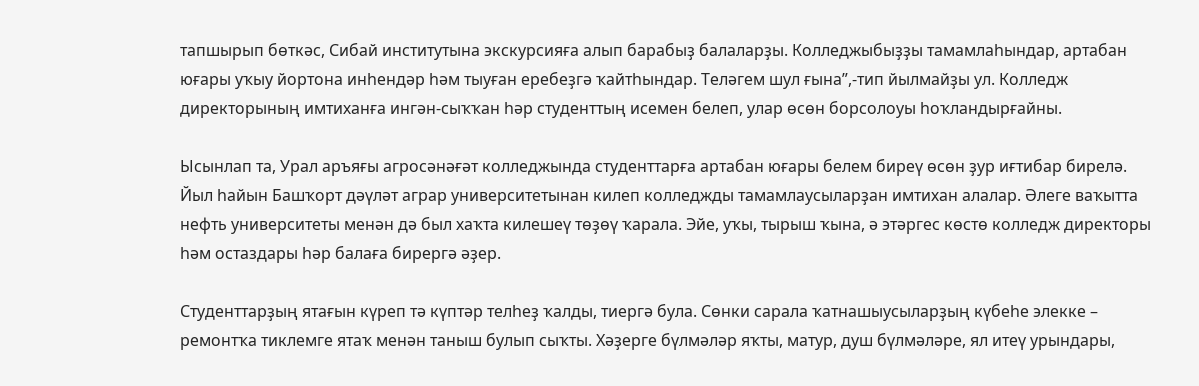тапшырып бөткәс, Сибай институтына экскурсияға алып барабыҙ балаларҙы. Колледжыбыҙҙы тамамлаһындар, артабан юғары уҡыу йортона инһендәр һәм тыуған еребеҙгә ҡайтһындар. Теләгем шул ғына”,-тип йылмайҙы ул. Колледж директорының имтиханға ингән-сыҡҡан һәр студенттың исемен белеп, улар өсөн борсолоуы һоҡландырғайны.

Ысынлап та, Урал аръяғы агросәнәғәт колледжында студенттарға артабан юғары белем биреү өсөн ҙур иғтибар бирелә. Йыл һайын Башҡорт дәүләт аграр университетынан килеп колледжды тамамлаусыларҙан имтихан алалар. Әлеге ваҡытта нефть университеты менән дә был хаҡта килешеү төҙөү ҡарала. Эйе, уҡы, тырыш ҡына, ә этәргес көстө колледж директоры һәм остаздары һәр балаға бирергә әҙер.

Студенттарҙың ятағын күреп тә күптәр телһеҙ ҡалды, тиергә була. Сөнки сарала ҡатнашыусыларҙың күбеһе элекке – ремонтҡа тиклемге ятаҡ менән таныш булып сыҡты. Хәҙерге бүлмәләр яҡты, матур, душ бүлмәләре, ял итеү урындары,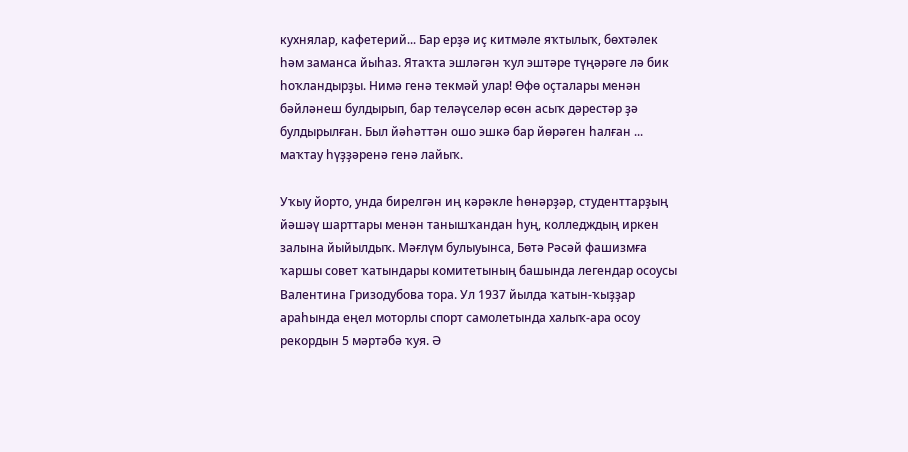кухнялар, кафетерий... Бар ерҙә иҫ китмәле яҡтылыҡ, бөхтәлек һәм заманса йыһаз. Ятаҡта эшләгән ҡул эштәре түңәрәге лә бик һоҡландырҙы. Нимә генә текмәй улар! Өфө оҫталары менән бәйләнеш булдырып, бар теләүселәр өсөн асыҡ дәрестәр ҙә булдырылған. Был йәһәттән ошо эшкә бар йөрәген һалған ... маҡтау һүҙҙәренә генә лайыҡ.

Уҡыу йорто, унда бирелгән иң кәрәкле һөнәрҙәр, студенттарҙың йәшәү шарттары менән танышҡандан һуң, колледждың иркен залына йыйылдыҡ. Мәғлүм булыуынса, Бөтә Рәсәй фашизмға ҡаршы совет ҡатындары комитетының башында легендар осоусы Валентина Гризодубова тора. Ул 1937 йылда ҡатын-ҡыҙҙар араһында еңел моторлы спорт самолетында халыҡ-ара осоу рекордын 5 мәртәбә ҡуя. Ә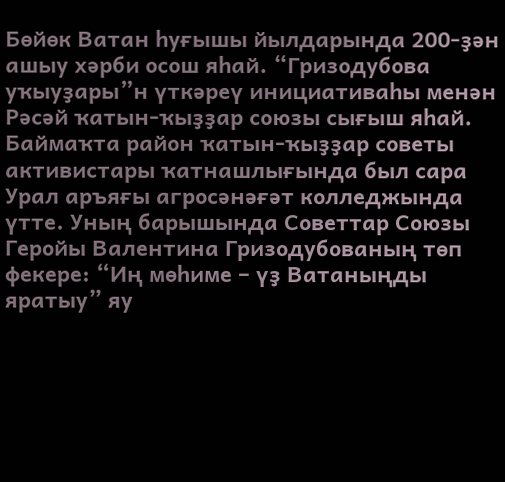Бөйөк Ватан һуғышы йылдарында 200-ҙән ашыу хәрби осош яһай. “Гризодубова уҡыуҙары”н үткәреү инициативаһы менән Рәсәй ҡатын-ҡыҙҙар союзы сығыш яһай. Баймаҡта район ҡатын-ҡыҙҙар советы активистары ҡатнашлығында был сара Урал аръяғы агросәнәғәт колледжында үтте. Уның барышында Советтар Союзы Геройы Валентина Гризодубованың төп фекере: “Иң мөһиме – үҙ Ватаныңды яратыу” яу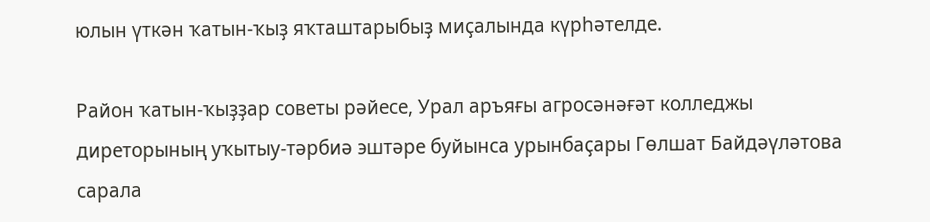юлын үткән ҡатын-ҡыҙ яҡташтарыбыҙ миҫалында күрһәтелде.

Район ҡатын-ҡыҙҙар советы рәйесе, Урал аръяғы агросәнәғәт колледжы диреторының уҡытыу-тәрбиә эштәре буйынса урынбаҫары Гөлшат Байдәүләтова сарала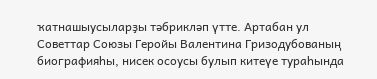ҡатнашыусыларҙы тәбрикләп үтте. Артабан ул Советтар Союзы Геройы Валентина Гризодубованың биографияһы, нисек осоусы булып китеүе тураһында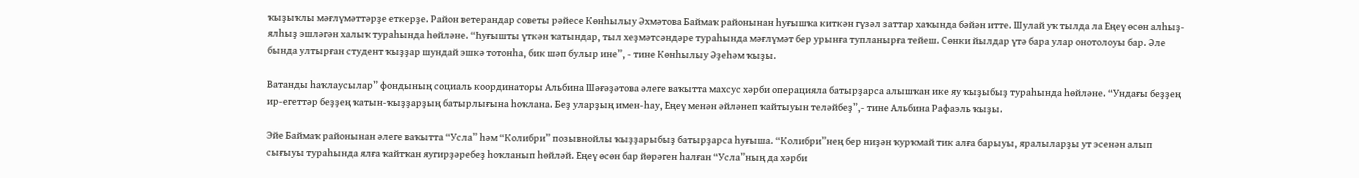ҡыҙыҡлы мәғлүмәттәрҙе еткерҙе. Район ветерандар советы рәйесе Көнһылыу Әхмәтова Баймаҡ районынан һуғышҡа киткән гүзәл заттар хаҡында бәйән итте. Шулай уҡ тылда ла Еңеү өсөн алһыҙ-ялһыҙ эшләгән халыҡ тураһында һөйләне. “Һуғышты үткән ҡатындар, тыл хеҙмәтсәндәре тураһында мәғлүмәт бер урынға тупланырға тейеш. Сөнки йылдар үтә бара улар онотолоуы бар. Әле бында ултырған студент ҡыҙҙар шундай эшкә тотонһа, бик шәп булыр ине”, - тине Көнһылыу Әҙеһәм ҡыҙы.

Ватанды һаҡлаусылар” фондының социаль координаторы Альбина Шәғәҙәтова әлеге ваҡытта махсус хәрби операцияла батырҙарса алышҡан ике яу ҡыҙыбыҙ тураһында һөйләне. “Ундағы беҙҙең ир-егеттәр беҙҙең ҡатын-ҡыҙҙарҙың батырлығына һоҡлана. Беҙ уларҙың имен-һау, Еңеү менән әйләнеп ҡайтыуын теләйбеҙ”,- тине Альбина Рафаэль ҡыҙы.

Эйе Баймаҡ районынан әлеге ваҡытта “Усла” һәм “Колибри” позывнойлы ҡыҙҙарыбыҙ батырҙарса һуғыша. “Колибри”нең бер ниҙән ҡурҡмай тик алға барыуы, яралыларҙы ут эсенән алып сығыуы тураһында ялға ҡайтҡан яугирҙәребеҙ һоҡланып һөйләй. Еңеү өсөн бар йөрәген һалған “Усла”ның да хәрби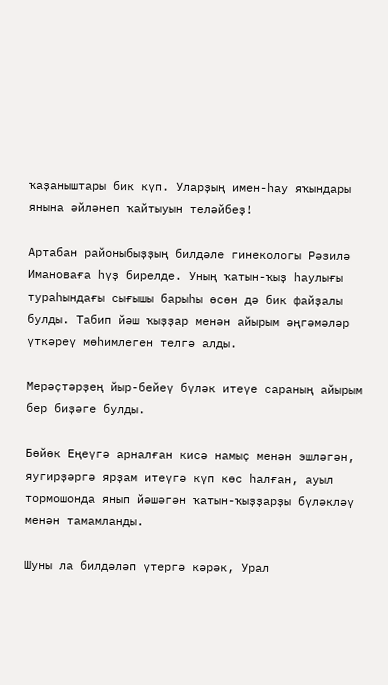ҡаҙаныштары бик күп. Уларҙың имен-һау яҡындары янына әйләнеп ҡайтыуын теләйбеҙ!

Артабан районыбыҙҙың билдәле гинекологы Рәзилә Имановаға һүҙ бирелде. Уның ҡатын-ҡыҙ һаулығы тураһындағы сығышы барыһы өсөн дә бик файҙалы булды. Табип йәш ҡыҙҙар менән айырым әңгәмәләр үткәреү мөһимлеген телгә алды.

Мерәҫтәрҙең йыр-бейеү бүләк итеүе сараның айырым бер биҙәге булды.

Бөйөк Еңеүгә арналған кисә намыҫ менән эшләгән, яугирҙәргә ярҙам итеүгә күп көс һалған, ауыл тормошонда янып йәшәгән ҡатын-ҡыҙҙарҙы бүләкләү менән тамамланды.

Шуны ла билдәләп үтергә кәрәк, Урал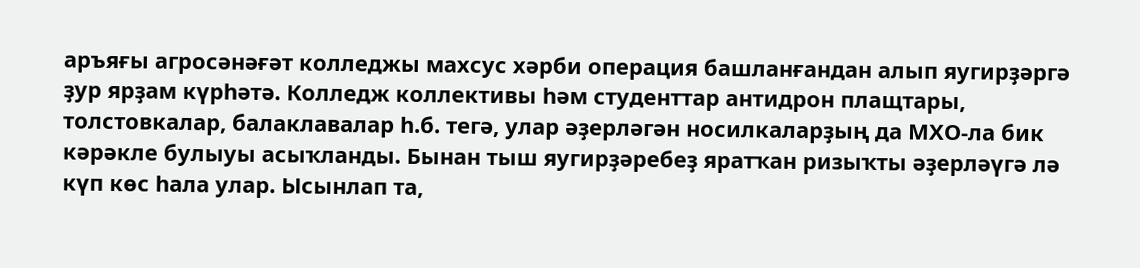аръяғы агросәнәғәт колледжы махсус хәрби операция башланғандан алып яугирҙәргә ҙур ярҙам күрһәтә. Колледж коллективы һәм студенттар антидрон плащтары, толстовкалар, балаклавалар һ.б. тегә, улар әҙерләгән носилкаларҙың да МХО-ла бик кәрәкле булыуы асыҡланды. Бынан тыш яугирҙәребеҙ яратҡан ризыҡты әҙерләүгә лә күп көс һала улар. Ысынлап та,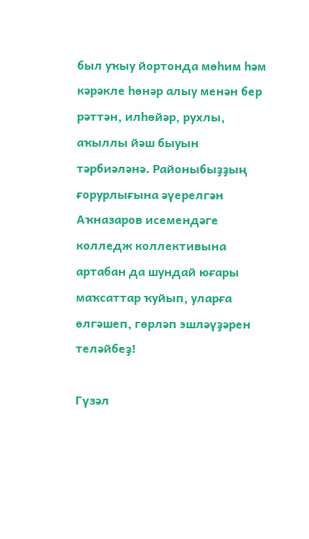был уҡыу йортонда мөһим һәм кәрәкле һөнәр алыу менән бер рәттән, илһөйәр, рухлы, аҡыллы йәш быуын тәрбиәләнә. Районыбыҙҙың ғорурлығына әүерелгән Аҡназаров исемендәге колледж коллективына артабан да шундай юғары маҡсаттар ҡуйып, уларға өлгәшеп, гөрләп эшләүҙәрен теләйбеҙ!

Гүзәл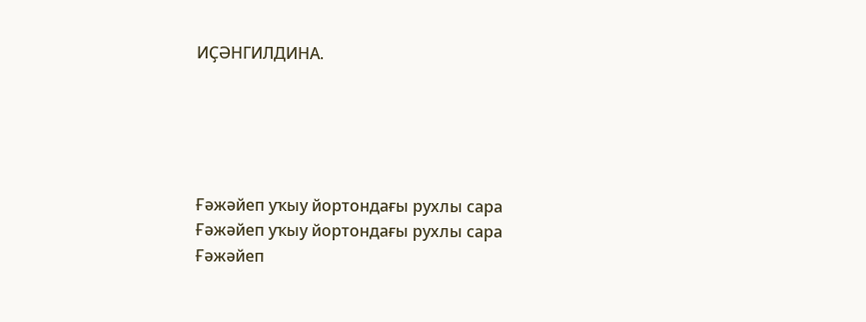ИҪӘНГИЛДИНА.





Ғәжәйеп уҡыу йортондағы рухлы сара
Ғәжәйеп уҡыу йортондағы рухлы сара
Ғәжәйеп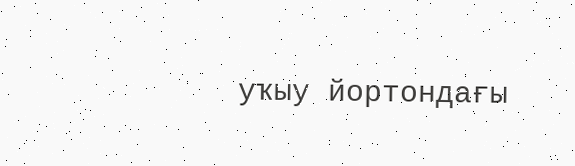уҡыу йортондағы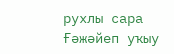рухлы сара
Ғәжәйеп уҡыу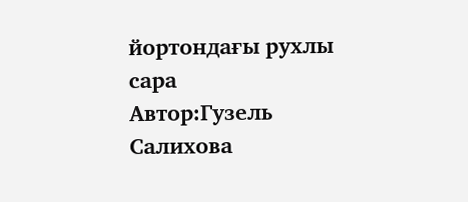йортондағы рухлы сара
Автор:Гузель Салихова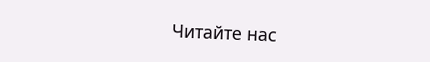Читайте нас